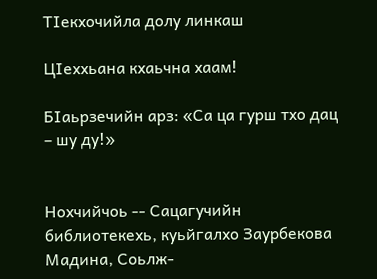ТIекхочийла долу линкаш

ЦIеххьана кхаьчна хаам!

БIаьрзечийн арз: «Са ца гурш тхо дац – шу ду!»


Нохчийчоь -- Сацагучийн библиотекехь, куьйгалхо Заурбекова Мадина, Соьлж-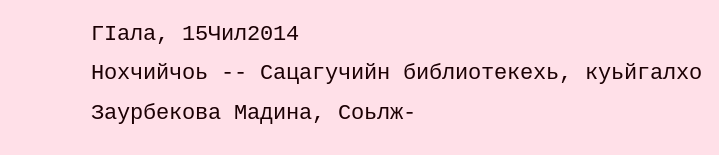ГIала, 15Чил2014
Нохчийчоь -- Сацагучийн библиотекехь, куьйгалхо Заурбекова Мадина, Соьлж-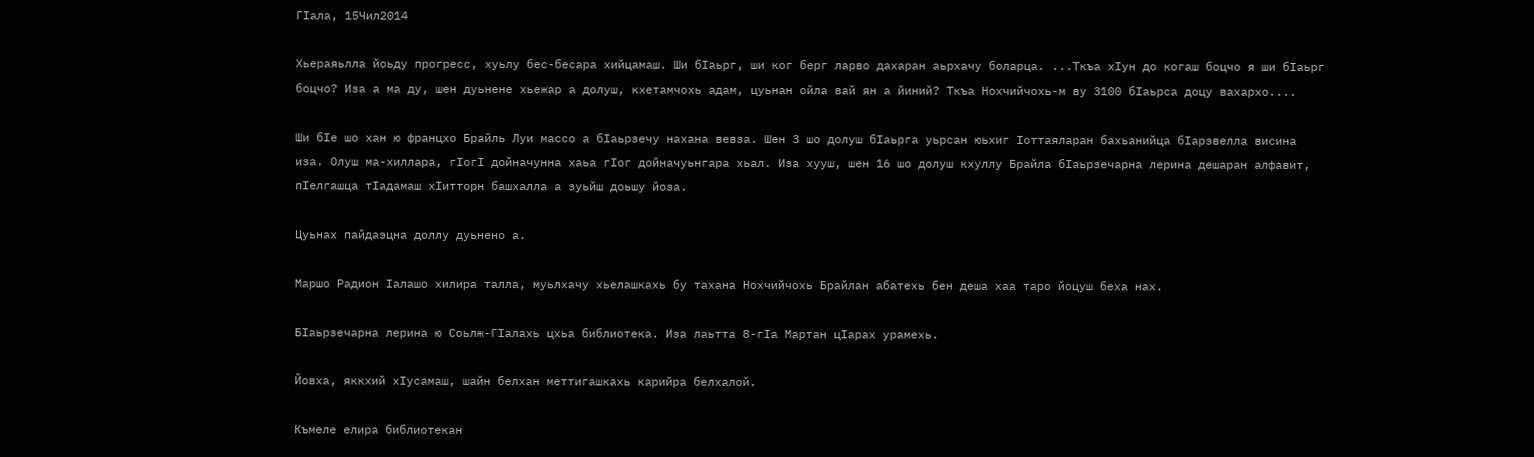ГIала, 15Чил2014

Хьераяьлла йоьду прогресс, хуьлу бес-бесара хийцамаш. Ши бIаьрг, ши ког берг ларво дахаран аьрхачу боларца. ...Ткъа хIун до когаш боцчо я ши бIаьрг боцчо? Иза а ма ду, шен дуьнене хьежар а долуш, кхетамчохь адам, цуьнан ойла вай ян а йиний? Ткъа Нохчийчохь-м ву 3100 бIаьрса доцу вахархо....

Ши бIе шо хан ю францхо Брайль Луи массо а бIаьрзечу нахана вевза. Шен 3 шо долуш бIаьрга уьрсан юьхиг Iоттаяларан бахьанийца бIарзвелла висина иза. Олуш ма-хиллара, гIогI дойначунна хаьа гIог дойначуьнгара хьал. Иза хууш, шен 16 шо долуш кхуллу Брайла бIаьрзечарна лерина дешаран алфавит, пIелгашца тIадамаш хIитторн башхалла а зуьйш доьшу йоза.

Цуьнах пайдаэцна доллу дуьнено а.

Маршо Радион Iалашо хилира талла, муьлхачу хьелашкахь бу тахана Нохчийчохь Брайлан абатехь бен деша хаа таро йоцуш беха нах.

БIаьрзечарна лерина ю Соьлж-ГIалахь цхьа библиотека. Иза лаьтта 8-гIа Мартан цIарах урамехь.

Йовха, яккхий хIусамаш, шайн белхан меттигашкахь карийра белхалой.

Къмеле елира библиотекан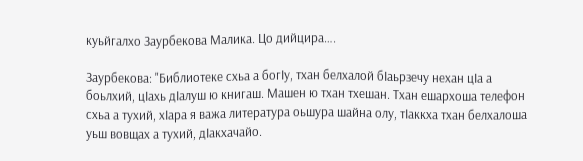куьйгалхо Заурбекова Малика. Цо дийцира….

Заурбекова: "Библиотеке схьа а богIу, тхан белхалой бIаьрзечу нехан цIа а боьлхий, цIахь дIалуш ю книгаш. Машен ю тхан тхешан. Тхан ешархоша телефон схьа а тухий, хIара я важа литература оьшура шайна олу, тIаккха тхан белхалоша уьш вовщах а тухий, дIакхачайо.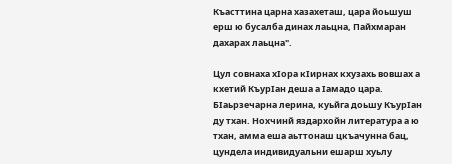Къасттина царна хазахеташ, цара йоьшуш ерш ю бусалба динах лаьцна, Пайхмаран дахарах лаьцна".

Цул совнаха хIора кIирнах кхузахь вовшах а кхетий КъурIан деша а Iамадо цара. БIаьрзечарна лерина, куьйга доьшу КъурIан ду тхан. Нохчинй яздархойн литература а ю тхан, амма еша аьттонаш цкъачунна бац, цундела индивидуальни ешарш хуьлу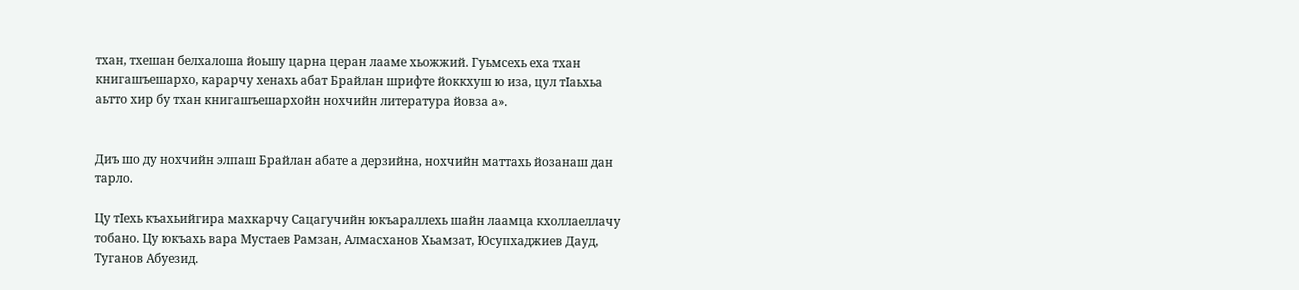тхан, тхешан белхалоша йоьшу царна церан лааме хьожжий. Гуьмсехь еха тхан книгашъешархо, карарчу хенахь абат Брайлан шрифте йоккхуш ю иза, цул тIаьхьа аьтто хир бу тхан книгашъешархойн нохчийн литература йовза а».


Диъ шо ду нохчийн элпаш Брайлан абате а дерзийна, нохчийн маттахь йозанаш дан тарло.

Цу тIехь къахьийгира махкарчу Сацагучийн юкъараллехь шайн лаамца кхоллаеллачу тобано. Цу юкъахь вара Мустаев Рамзан, Алмасханов Хьамзат, Юсупхаджиев Дауд, Туганов Абуезид.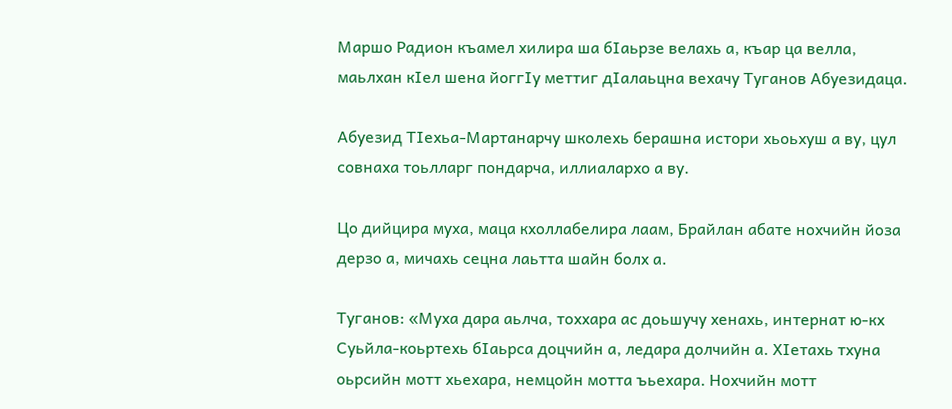Маршо Радион къамел хилира ша бIаьрзе велахь а, къар ца велла, маьлхан кIел шена йоггIу меттиг дIалаьцна вехачу Туганов Абуезидаца.

Абуезид ТIехьа-Мартанарчу школехь берашна истори хьоьхуш а ву, цул совнаха тоьлларг пондарча, иллиалархо а ву.

Цо дийцира муха, маца кхоллабелира лаам, Брайлан абате нохчийн йоза дерзо а, мичахь сецна лаьтта шайн болх а.

Туганов: «Муха дара аьлча, тоххара ас доьшучу хенахь, интернат ю-кх Суьйла-коьртехь бIаьрса доцчийн а, ледара долчийн а. ХIетахь тхуна оьрсийн мотт хьехара, немцойн мотта ъьехара. Нохчийн мотт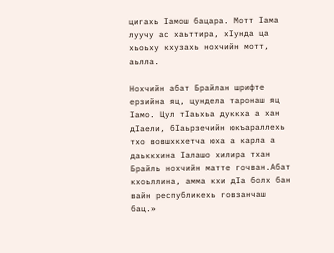цигахь Iамош бацара. Мотт Iама луучу ас хаьттира, хIунда ца хьоьху кхузахь нохчийн мотт, аьлла.

Нохчийн абат Брайлан шрифте ерзийна яц, цундела таронаш яц Iамо. Цул тIаьхьа дуккха а хан дIаели, бIаьрзечийн юкъараллехь тхо вовшхкхетча юха а карла а даьккхина Iалашо хилира тхан Брайль нохчийн матте гочван.Абат кхоьллина, амма кхи дIа болх бан вайн республикехь говзанчаш бац.»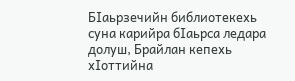БIаьрзечийн библиотекехь суна карийра бIаьрса ледара долуш, Брайлан кепехь хIоттийна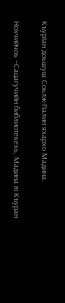КъурIан доьшуш Соьлж-ГIалин яхархо Мадина.

Нохчийчоь --Сацагучийн библиотекехь, Мадина ю Къуран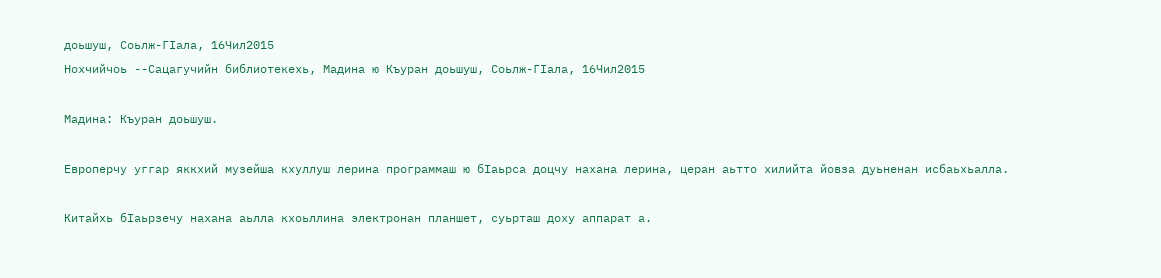доьшуш, Соьлж-ГIала, 16Чил2015
Нохчийчоь --Сацагучийн библиотекехь, Мадина ю Къуран доьшуш, Соьлж-ГIала, 16Чил2015

Мадина: Къуран доьшуш.

Европерчу уггар яккхий музейша кхуллуш лерина программаш ю бIаьрса доцчу нахана лерина, церан аьтто хилийта йовза дуьненан исбаьхьалла.

Китайхь бIаьрзечу нахана аьлла кхоьллина электронан планшет, суьрташ доху аппарат а.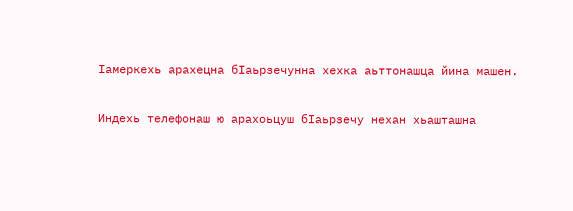Iамеркехь арахецна бIаьрзечунна хехка аьттонашца йина машен.

Индехь телефонаш ю арахоьцуш бIаьрзечу нехан хьашташна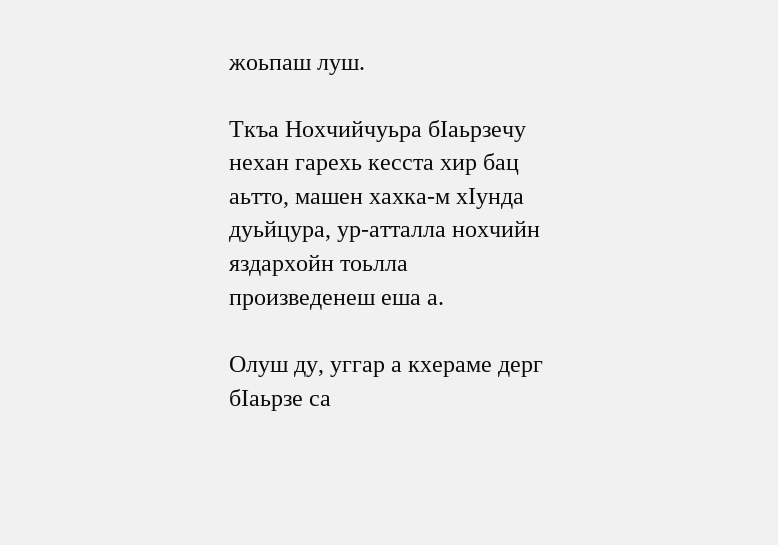жоьпаш луш.

Ткъа Нохчийчуьра бIаьрзечу нехан гарехь кесста хир бац аьтто, машен хахка-м хIунда дуьйцура, ур-атталла нохчийн яздархойн тоьлла произведенеш еша а.

Олуш ду, уггар а кхераме дерг бIаьрзе са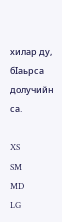хилар ду, бIаьрса долучийн са.

XS
SM
MD
LG